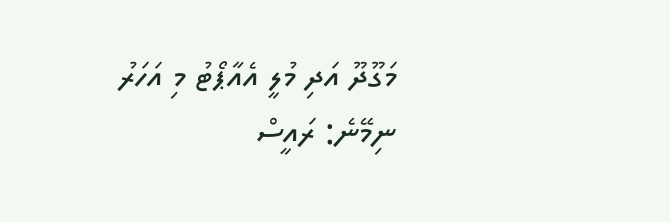މަގޫދޫ އަދި މުލީ އެއާޕޯޓު މި އަހަރު ނިމޭނެ: ރައީސް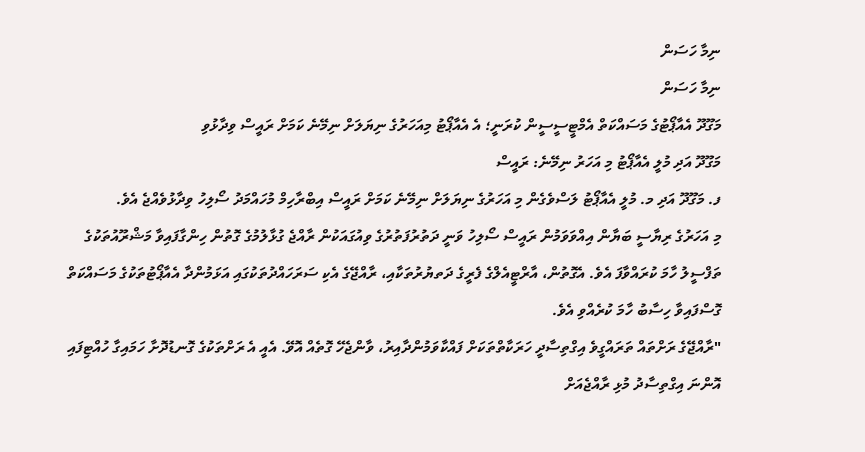ނިމާ ހަސަން
ނިމާ ހަސަން
މަގޫދޫ އެއާޕޯޓުގެ މަސައްކަތް އެމްޓީސީސީން ކުރަނީ؛ އެ އެއާޕޯޓު މިއަހަރުގެ ނިޔަލަށް ނިމޭނެ ކަމަށް ރައީސް ވިދާޅުވި
މަގޫދޫ އަދި މުލީ އެއާޕޯޓު މި އަހަރު ނިމޭނެ: ރައީސް
ފ. މަގޫދޫ އަދި މ. މުލީ އެއާޕޯޓު ލަސްވެގެން މި އަހަރުގެ ނިޔަލަށް ނިމޭނެ ކަމަށް ރައީސް އިބްރާހިމް މުހައްމަދު ސޯލިހު ވިދާޅުވެއްޖެ އެވެ.
މި އަހަރުގެ ރިޔާސީ ބަޔާން އިއްވަވަމުން ރައީސް ސޯލިހު ވަނީ ދަތުރުފަތުރުގެ ވިއުގައަކުން ރާއްޖެ ގުޅާލުމުގެ ގޮތުން ހިންގާފައިވާ މަޝްރޫއުތަކުގެ ތަފްސީލު ހާމަ ކުރައްވާފަ އެވެ. އެގޮތުން، އާރްޓީއެލްގެ ފެރީގެ ދަތޔުރުތަކާއި، ރާއްޖޭގެ އެކި ސަރަހައްދުތަކުގައި އަޅަމުންދާ އެއާޕޯޓުތަކުގެ މަސައްކަތް ގޮސްފައިވާ ހިސާބު ހާމަ ކުރެއްވި އެވެ.
"ރާއްޖޭގެ ރަށްތައް ތަރައްގީވެ އިގްތިސާދީ ހަރަކާތްތަކަށް ފައްކާވަމުންދާއިރު، ވާންޖެހޭ ގޮތެއް އޮވޭ. އެއީ އެ ރަށްތަކުގެ ގޮނޑުދޮށާ ހަމައިގާ ހުއްޓިފައި އޮންނަ އިގްތިސާދު މުޅި ރާއްޖެއަށް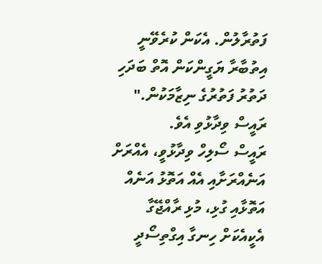ފަތުރާލުން. އެކަން ކުރެވޭނީ އިތުބާރާ ޔަގީންކަން އޮތް ބަދަހި ދަތުރު ފަތުރުގެ ނިޒާމަކުން." ރައީސް ވިދާޅުވި އެވެ.
ރައީސް ސޯލިހް ވިދާޅުވީ، އެއްރަށް އަނެއްރަށާއި އެއް އަތޮޅު އަނެއް އަތޮޅާއި ގުޅި، މުޅި ރާއްޖޭގާ އެކީއެކަށް ހިނގާ އިގްތިސޯދީ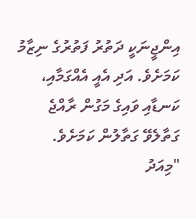އިންޖީނަކީ ދަތުރު ފަތުރުގެ ނިޒާމު ކަމަށެވެ. އަދި އެއީ އެއްގަމާއި، ކަނޑާއި ވައިގެ މަގުން ރާއްޖެ ގަތާލެވޭ ގަތާލުން ކަމަށެވެ.
"މިއަދު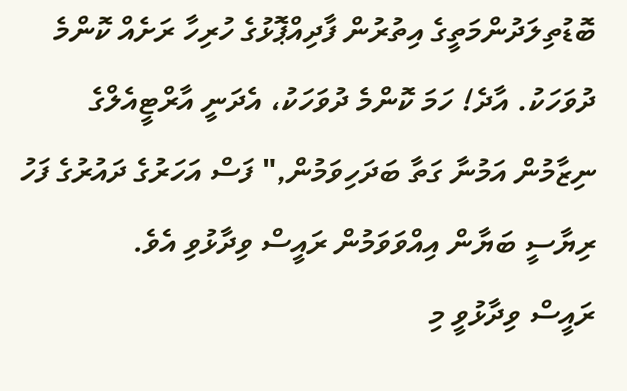ބޮޑުތިލަދުންމަތީގެ އިތުރުން ފާދިއްޕޮޅުގެ ހުރިހާ ރަށެއް ކޮންމެ ދުވަހަކު. އާދެ! ހަމަ ކޮންމެ ދުވަހަކު، އެދަނީ އާރްޓީއެލްގެ ނިޒާމުން އަމުނާ ގަތާ ބަދަހިވަމުން," ފަސް އަހަރުގެ ދައުރުގެ ފަހު ރިޔާސީ ބަޔާން އިއްވަވަމުން ރައީސް ވިދާޅުވި އެވެ.
ރައީސް ވިދާޅުވީ މި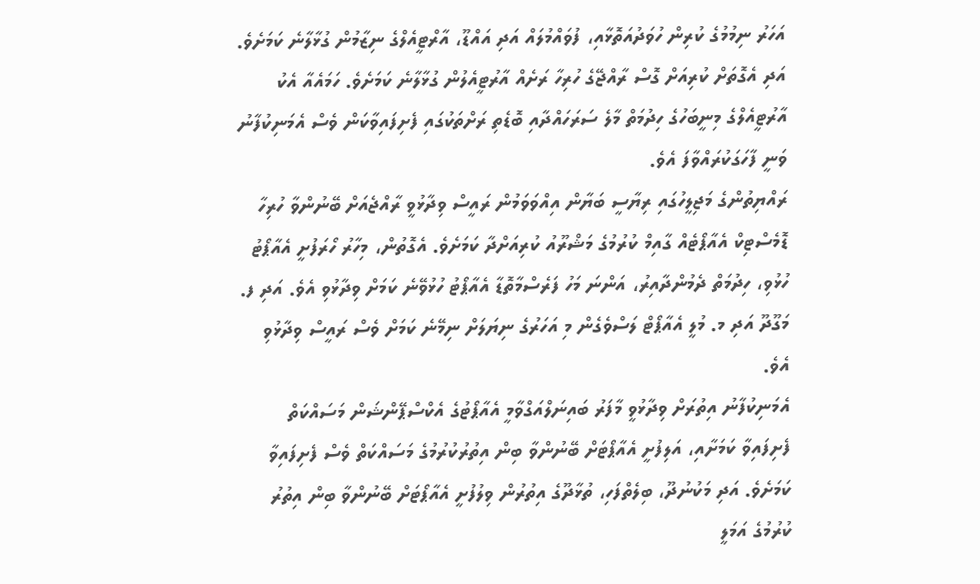އަހަރު ނިމުމުގެ ކުރިން ހުވަދުއަތޮޅާއި، ފުވައްމުލައް އަދި އައްޑޫ، އާރްޓީއެލްގެ ނިޒާމުން ގުޅާލާނެ ކަމަށެވެ. އަދި އެގޮތަށް ކުރިއަށް ގޮސް ރާއްޖޭގެ ހުރިހާ ރަށެއް އާރުޓީއެލުން ގުޅާލާނެ ކަމަށެވެ. ހަމައެއާ އެކު އާރުޓީއެލްގެ މިނީބަހުގެ ހިދުމަތް މާލެ ސަރަހައްދާއި ބޮޑެތި ރަށްތަކުގައި ފެށިފައިވާކަން ވެސް އެމަނިކުފާނު ވަނީ ފާހަގަކުރައްވާފަ އެވެ.
ރައްޔިތުންގެ މަޖިލީހުގައި ރިޔާސީ ބަޔާން އިއްވަވަމުން ރައީސް ވިދާޅުވީ ރާއްޖެއަށް ބޭނުންވާ ހުރިހާ ޑޮމެސްޓިކް އެއާޕޯޓެއް ގާއިމް ކުރުމުގެ މަޝްރޫއު ކުރިއަށްދާ ކަމަށެވެ. އެގޮތުން، މިހާރު ހޯރަފުށީ އެއާޕޯޓު ހުޅުވި، ހިދުމަތް ދެމުންދާއިރު، އަންނަ މަހު ފަރެސްމާތޮޑާ އެއާޕޯޓު ހުޅުވޭނެ ކަމަށް ވިދާޅުވި އެވެ. އަދި ފ. މަގޫދޫ އަދި މ. މުލީ އެއާޕޯޓް ލަސްވެގެން މި އަހަރުގެ ނިޔަލަށް ނިމޭނެ ކަމަށް ވެސް ރައީސް ވިދާޅުވި އެވެ.
އެމަނިކުފާނު އިތުރަށް ވިދާޅުވީ މާފަރު ބައިނަލްއަގްވާމީ އެއާޕޯޓުގެ އެކްސްޕޭންޝަން މަސައްކަތް ފެށިފައިވާ ކަމަށާއި، އަލިފުށީ އެއާޕޯޓަށް ބޭނުންވާ ބިން އިތުރުކުރުމުގެ މަސައްކަތް ވެސް ފެށިފައިވާ ކަމަށެވެ. އަދި މަކުނުދޫ، ބިލެތްފަހި، ތުޅާދޫގެ އިތުރުން ވިލުފުށީ އެއާޕޯޓަށް ބޭނުންވާ ބިން އިތުރު ކުރުމުގެ އަމަލީ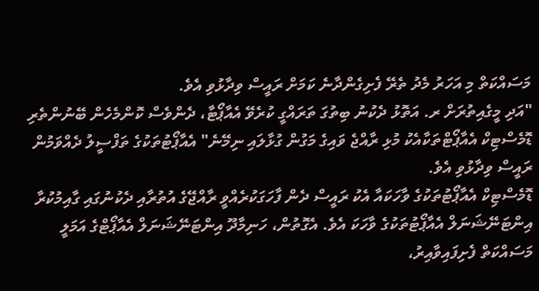މަސައްކަތް މި އަހަރު މެދު ތެރޭ ފެށިގެންދާނެ ކަމަށް ރައީސް ވިދާޅުވި އެވެ.
"އަދި މީގެއިތުރަށް ރ. އަތޮޅު ދެކުނު ބިތުގަ ތަރައްގީ ކުރެވޭ އެއާޕޯޓާ، ދެންވެސް ކޮންމެހެން ބޭނުންތެރި ޑޮމެސްޓިކް އެއާޕޯޓްތަކާއެކު މުޅި ރާއްޖެ ވައިގެ މަގުން ގުޅާލައި ނިމޭނެ" އެއާޕޯޓުތަކުގެ ތަފްސީލު ދެއްވަމުން ރައީސް ވިދާޅުވި އެވެ.
ޑޮމެސްޓިކް އެއާޕޯޓުތަކުގެ ވާހަކައާ އެކު ރައީސް ދެން ފާހަގަކުރެއްވީ ރާއްޖޭގެ އުތުރާއި ދެކުނުގައި ގާއިމުކުރާ އިންޓަނޭޝަނަލް އެއާޕޯޓުތަކުގެ ވާހަކަ އެވެ. އެގޮތުން، ހަނިމާދޫ އިންޓަނޭޝަނަލް އެއާޕޯޓްގެ އަމަލީ މަސައްކަތް ފެށިފައިވާއިރު،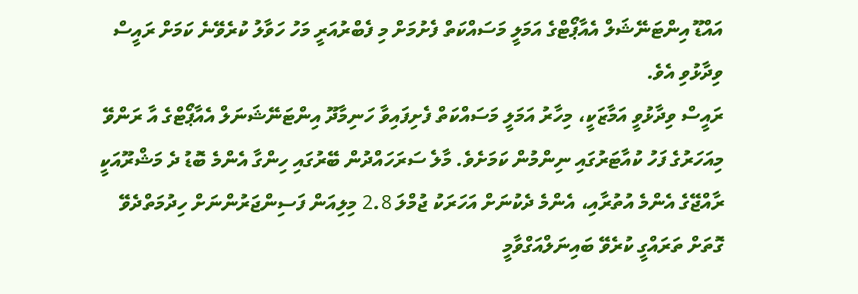އައްޑޫ އިންޓަނޭޝަލް އެއާޕޯޓްގެ އަމަލީ މަސައްކަތް ފެށުމަށް މި ފެބްރުއަރީ މަހު ހަވާލު ކުރެވޭނެ ކަމަށް ރައީސް ވިދާޅުވި އެވެ.
ރައީސް ވިދާޅުވީ އަމާޒަކީ، މިހާރު އަމަލީ މަސައްކަތް ފެށިފައިވާ ހަނިމާދޫ އިންޓަނޭޝަނަލް އެއާޕޯޓްގެ އާ ރަންވޭ މިއަހަރުގެ ފަހު ކުއާޓަރުގައި ނިންމުން ކަމަށެވެ. މާލެ ސަރަހައްދުން ބޭރުގައި ހިންގާ އެންމެ ބޮޑު ދެ މަޝްރޫއަކީ ރާއްޖޭގެ އެންމެ އުތުރާއި، އެންމެ ދެކުނަށް އަހަރަކު ޖުމްލަ 2.8 މިލިއަން ފަސިންޖަރުންނަށް ހިދުމަތްދެވޭ ގޮތަށް ތަރައްގީ ކުރެވޭ ބައިނަލްއަގްވާމީ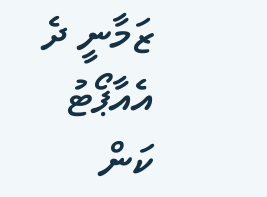ޒަމާނީ ދެ އެއާޕޯޓު ކަން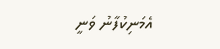އެމަނިކުފާނު ވަނީ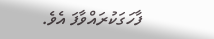ފާހަގަކުރައްވާފަ އެވެ.